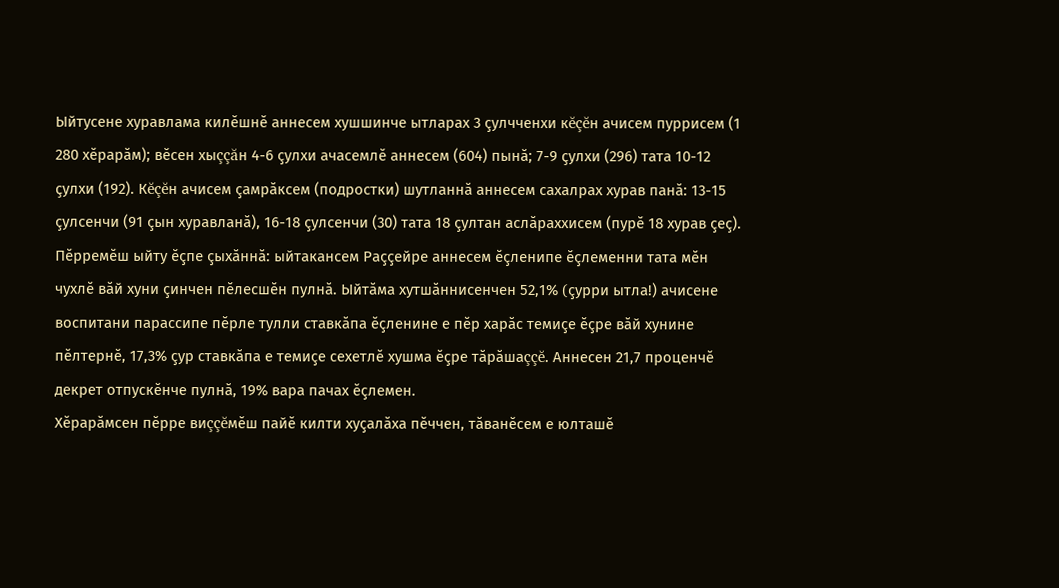Ыйтусене хуравлама килĕшнĕ аннесем хушшинче ытларах 3 çулчченхи кĕçĕн ачисем пуррисем (1 280 хĕрарăм); вĕсен хыççăн 4-6 çулхи ачасемлĕ аннесем (604) пынă; 7-9 ҫулхи (296) тата 10-12 ҫулхи (192). Кĕçĕн ачисем çамрăксем (подростки) шутланнă аннесем сахалрах хурав панă: 13-15 çулсенчи (91 çын хуравланă), 16-18 çулсенчи (30) тата 18 çултан аслăраххисем (пурĕ 18 хурав çеç).
Пĕрремĕш ыйту ĕçпе çыхăннă: ыйтакансем Раççейре аннесем ĕçленипе ĕçлеменни тата мĕн чухлĕ вăй хуни çинчен пĕлесшĕн пулнă. Ыйтăма хутшăннисенчен 52,1% (çурри ытла!) ачисене воспитани парассипе пĕрле тулли ставкăпа ĕçленине е пĕр харăс темиçе ĕçре вăй хунине пĕлтернĕ, 17,3% çур ставкăпа е темиçе сехетлĕ хушма ĕçре тăрăшаççĕ. Аннесен 21,7 проценчĕ декрет отпускĕнче пулнă, 19% вара пачах ĕçлемен.
Хĕрарăмсен пĕрре виççĕмĕш пайĕ килти хуçалăха пĕччен, тăванĕсем е юлташĕ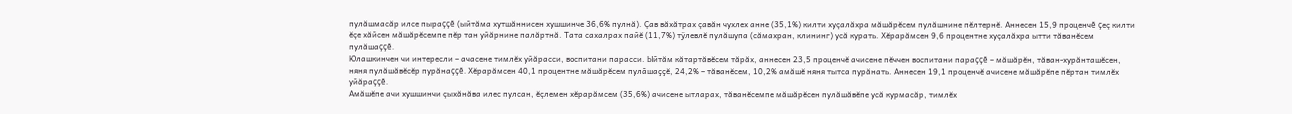пулăшмасăр илсе пыраççĕ (ыйтăма хутшăннисен хушшинче 36,6% пулнă). Çав вăхăтрах çавăн чухлех анне (35,1%) килти хуçалăхра мăшăрĕсем пулăшнине пĕлтернĕ. Аннесен 15,9 проценчĕ çеç килти ĕçе хăйсен мăшăрĕсемпе пĕр тан уйăрнине палăртнă. Тата сахалрах пайĕ (11,7%) тÿлевлĕ пулăшупа (сăмахран, клининг) усă курать. Хĕрарăмсен 9,6 процентне хуçалăхра ытти тăванĕсем пулăшаççĕ.
Юлашкинчен чи интересли – ачасене тимлĕх уйăрасси, воспитани парасси. Ыйтăм кăтартăвĕсем тăрăх, аннесен 23,5 проценчĕ ачисене пĕччен воспитани параççĕ – мăшăрĕн, тăван-хурăнташĕсен, няня пулăшăвĕсĕр пурăнаççĕ. Хĕрарăмсен 40,1 процентне мăшăрĕсем пулӑшаҫҫĕ, 24,2% – тăванĕсем, 10,2% амăшĕ няня тытса пурăнать. Аннесен 19,1 проценчĕ ачисене мăшăрĕпе пĕртан тимлĕх уйăраççĕ.
Амăшĕпе ачи хушшинчи çыхăнăва илес пулсан, ĕçлемен хĕрарăмсем (35,6%) ачисене ытларах, тăванĕсемпе мăшăрĕсен пулăшăвĕпе усă курмасăр, тимлĕх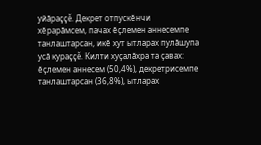уйăраççĕ. Декрет отпускĕнчи хĕрарăмсем, пачах ĕçлемен аннесемпе танлаштарсан, икĕ хут ытларах пулăшупа усă кураççĕ. Килти хуçалăхра та çавах: ĕçлемен аннесем (50,4%), декретрисемпе танлаштарсан (36,8%), ытларах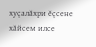хуçалăхри ĕçсене хăйсем илсе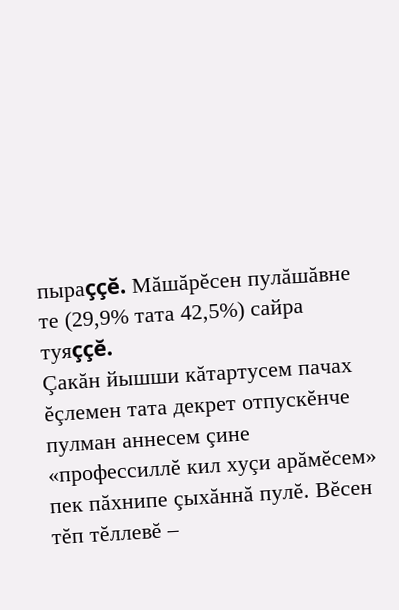пыраççĕ. Мăшăрĕсен пулăшăвне те (29,9% тата 42,5%) сайра туяççĕ.
Çакăн йышши кăтартусем пачах ĕçлемен тата декрет отпускĕнче пулман аннесем çине «профессиллĕ кил хуçи арăмĕсем» пек пăхнипе çыхăннă пулĕ. Вĕсен тĕп тĕллевĕ –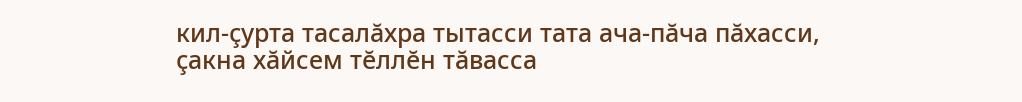кил-çурта тасалăхра тытасси тата ача-пăча пăхасси, çакна хăйсем тĕллĕн тăвасса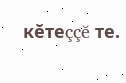кĕтеççĕ те.